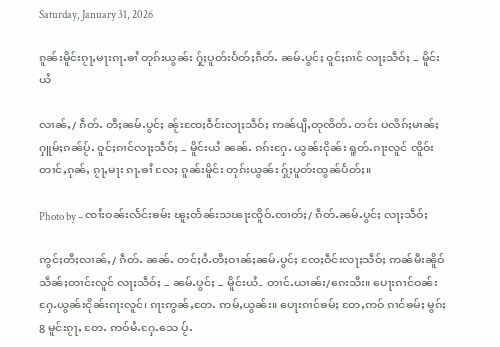Saturday, January 31, 2026

ၵူၼ်းမိူင်းၵႂႃႇမႃးၵႃႉၶၢႆ တုၵ်းယွၼ်း ႁႂ်ႈပူတ်းပႅတ်ႈၵဵတ်ႉ ၼမ်ႉပွင်ႈ ဝူင်ႈၵၢင် လႃႈသဵဝ်ႈ – မိူင်းယႆ

လၢၼ်ႇ/ ၵဵတ်ႉ တီႈၼမ်ႉပွင်ႈ ၼႂ်းၸႄႈဝဵင်းလႃႈသဵဝ်ႈ ဢၼ်ပျီႇတုၸိတ်ႉ တင်း ပလိၵ်ႈမၢၼ်ႈ ႁူမ်ႈၵၼ်ပႂ်ႉ ဝူင်ႈၵၢင်လႃႈသဵဝ်ႈ – မိူင်းယႆ ၼၼ်ႉ ၵၵ်းႁႄႉ ယွၼ်းငိုၼ်း ရူတ်ႉၵႃးလူင် ၸိူဝ်းတၢင်ႇၵုၼ်ႇ ၵႂႃႇမႃး ၵႃႉၶၢႆ လႄႈ ၵူၼ်းမိူင်း တုၵ်းယွၼ်း ႁႂ်ႈပူတ်းထွၼ်ပႅတ်ႈ။

Photo by – ၸၢႆးဝၼ်းလႅင်းၶမ်း ၽူႈတႅၼ်းသၽႃးၸိူဝ်ႉၸၢတ်ႈ/ ၵဵတ်ႉၼမ်ႉပွင်ႈ လႃႈသဵဝ်ႈ

ဢွင်ႈတီႈလၢၼ်ႇ/ ၵဵတ်ႉ ၼၼ်ႉ တင်ႈဝႆႉတီႈဝၢၼ်ႈၼမ်ႉပွင်ႈ ၸႄႈဝဵင်းလႃႈသဵဝ်ႈ ဢၼ်မီးၼိူဝ်သဵၼ်ႈတၢင်းလူင် လႃႈသဵဝ်ႈ – ၼမ်ႉပွင်ႈ – မိူင်းယႆ- တၢင်ႉယၢၼ်း/ၵေးသီး။ ပေႃးၵၢင်ဝၼ်း ႁႄႉယွၼ်းငိုၼ်းၵႃးလူင်၊ ၵႃးဢွၼ်ႇတႄႉ ဢမ်ႇယွၼ်း။ ပေႃးၵၢင်ၶမ်ႈ တႄႇဢဝ် ၵၢင်ၶမ်ႈ မွၵ်ႈ 8 မူင်းၵႂႃႇ တႄႉ ဢဝ်မႆႉႁႄႉသေ ပႂ်ႉ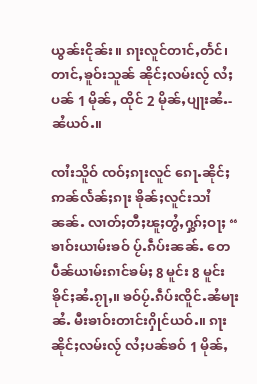ယွၼ်းငိုၼ်း။ ၵႃးလူင်တၢင်ႇတႅင်၊ တၢင်ႇၶူဝ်းသူၼ် ၼိုင်ႈလမ်းလႂ် လႆႈပၼ် 1 မိုၼ်ႇ ထိုင် 2 မိုၼ်ႇပျႃးၼႆႉ-ၼႆယဝ်ႉ။

ၸၢႆးသိူဝ် ၸဝ်ႈၵႃးလူင် ၵေႃႉၼိုင်ႈ ဢၼ်လႅၼ်ႈၵႃး ၶိုၼ်ႈလူင်းသၢႆၼၼ်ႉ လၢတ်ႈတီႈၽူႈတွႆႇႁွၵ်ႈဝႃႈ “ ၶၢဝ်းယၢမ်းၶဝ် ပႂ်ႉၵဵပ်းၼၼ်ႉ တေပဵၼ်ယၢမ်းၵၢင်ၶမ်ႈ 8 မူင်း 8 မူင်းၶိုင်ႈၼႆႉၵႂႃႇ။ ၶဝ်ပႂ်ႉၵဵပ်းၸိူင်ႉၼႆမႃးၼႆႉ မီးၶၢဝ်းတၢင်းႁိုင်ယဝ်ႉ။ ၵႃးၼိုင်ႈလမ်းလႂ် လႆႈပၼ်ၶဝ် 1 မိုၼ်ႇ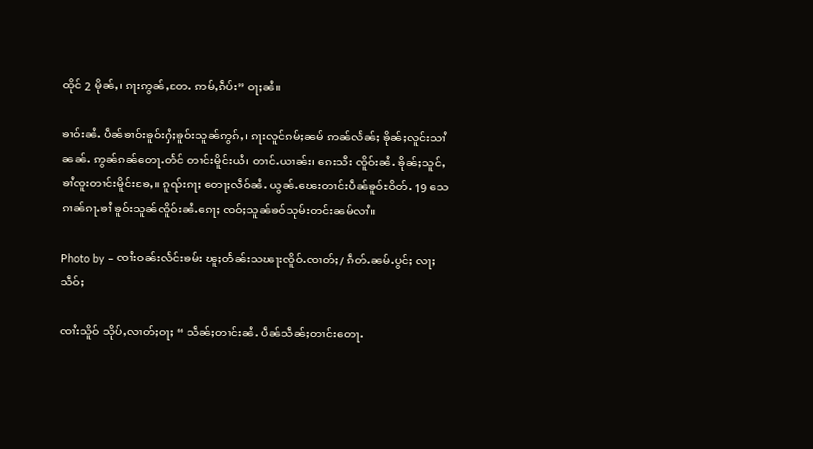ထိုင် 2 မိုၼ်ႇ၊ ၵႃးဢွၼ်ႇတႄႉ ဢမ်ႇၵဵပ်း” ဝႃႈၼႆ။

ၶၢဝ်းၼႆႉ ပဵၼ်ၶၢဝ်းၶူဝ်းႁႆႈၶူဝ်းသူၼ်ဢွၵ်ႇ၊ ၵႃးလူင်ၵမ်ႈၼမ် ဢၼ်လႅၼ်ႈ ၶိုၼ်ႈလူင်းသၢႆၼၼ်ႉ ဢွၼ်ၵၼ်တေႃႉတႅင် တၢင်းမိူင်းယႆ၊ တၢင်ႉယၢၼ်း၊ ၵေးသီး ၸိူဝ်းၼႆႉ ၶိုၼ်ႈသူင်ႇၶၢႆၸူးတၢင်းမိူင်းၶႄႇ။ ၵူၺ်းၵႃႈ တေႃႈလဵဝ်ၼႆႉ ယွၼ်ႉၽေးတၢင်းပဵၼ်ၶူဝ်ႊဝိတ်ႉ 19 သေ ၵၢၼ်ၵႃႉၶၢႆ ၶူဝ်းသူၼ်ၸိူဝ်းၼႆႉၵေႃႈ ၸဝ်ႈသူၼ်ၶဝ်သုမ်းတင်းၼမ်လၢႆ။

Photo by – ၸၢႆးဝၼ်းလႅင်းၶမ်း ၽူႈတႅၼ်းသၽႃးၸိူဝ်ႉၸၢတ်ႈ/ ၵဵတ်ႉၼမ်ႉပွင်ႈ လႃႈသဵဝ်ႈ

ၸၢႆးသိူဝ် သိုပ်ႇလၢတ်ႈဝႃႈ “ သဵၼ်ႈတၢင်းၼႆႉ ပဵၼ်သဵၼ်ႈတၢင်းတေႃႉ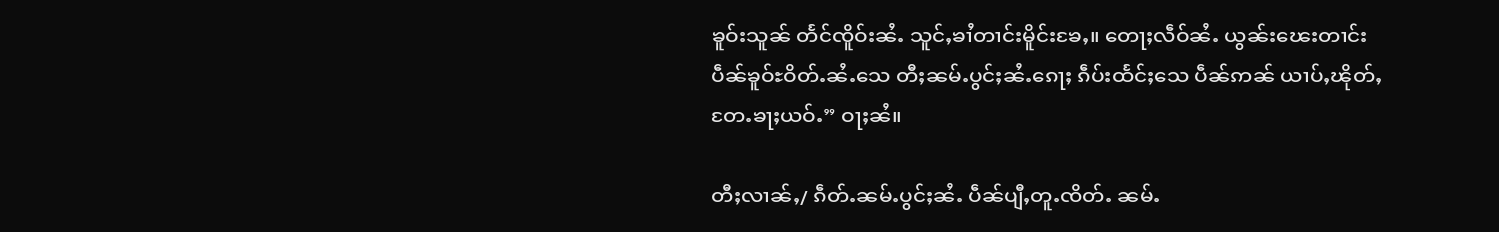ၶူဝ်းသူၼ် တႅင်ၸိူဝ်းၼႆႉ သူင်ႇၶၢႆတၢင်းမိူင်းၶႄႇ။ တေႃႈလဵဝ်ၼႆႉ ယွၼ်းၽေးတၢင်းပဵၼ်ၶူဝ်ႊဝိတ်ႉၼႆႉသေ တီႈၼမ်ႉပွင်ႈၼႆႉၵေႃႈ ၵဵပ်းထႅင်ႈသေ ပဵၼ်ဢၼ် ယၢပ်ႇၽိုတ်ႇတႄႉၶႃႈယဝ်ႉ” ဝႃႈၼႆ။

တီႈလၢၼ်ႇ/ ၵဵတ်ႉၼမ်ႉပွင်ႈၼႆႉ ပဵၼ်ပျီႇတူႉၸိတ်ႉ ၼမ်ႉ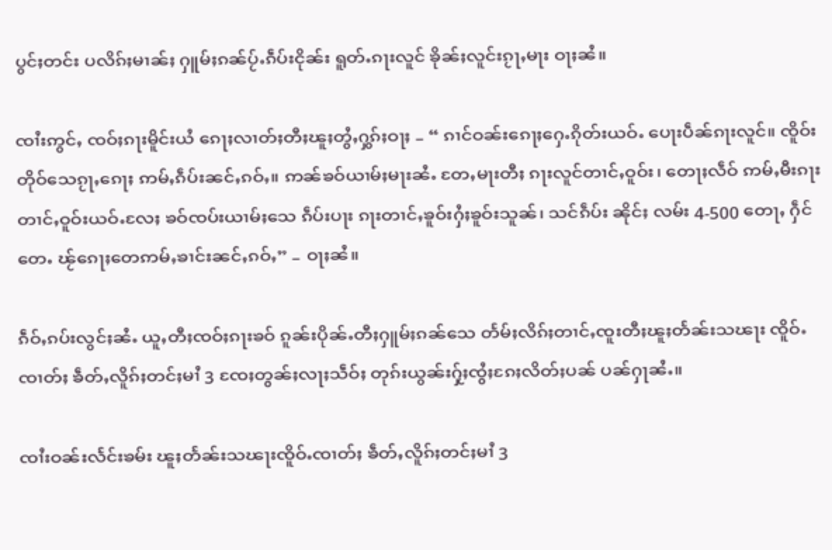ပွင်ႈတင်း ပလိၵ်ႈမၢၼ်ႈ ႁူမ်ႈၵၼ်ပႂ်ႉၵဵပ်းငိုၼ်း ရူတ်ႉၵႃးလူင် ၶိုၼ်ႈလူင်းၵႂႃႇမႃး ဝႃႈၼႆ။

ၸၢႆးဢွင်ႇ ၸဝ်ႈၵႃးမိူင်းယႆ ၵေႃႈလၢတ်ႈတီႈၽူႈတွႆႇႁွၵ်ႈဝႃႈ – “ ၵၢင်ဝၼ်းၵေႃႈႁေႉၵိုတ်းယဝ်ႉ ပေႃးပဵၼ်ၵႃးလူင်။ ၸိူဝ်းတိုဝ်သေၵႂႃႇၵေႃႈ ဢမ်ႇၵဵပ်းၼင်ႇၵဝ်ႇ။ ဢၼ်ၶဝ်ယၢမ်ႈမႃးၼႆႉ တႄႇမႃးတီႈ ၵႃးလူင်တၢင်ႇဝူဝ်း၊ တေႃႈလဵဝ် ဢမ်ႇမီးၵႃးတၢင်ႇဝူဝ်းယဝ်ႉလႄႈ ၶဝ်ၸပ်းယၢမ်ႈသေ ၵဵပ်းပႃး ၵႃးတၢင်ႇၶူဝ်းႁႆႈၶူဝ်းသူၼ်၊ သင်ၵဵပ်း ၼိုင်ႈ လမ်း 4-500 တေႃႇ ႁဵင်တေႉ ၽႂ်ၵေႃႈတေဢမ်ႇၶၢင်းၼင်ႇၵဝ်ႇ” – ဝႃႈၼႆ။

ၵဵဝ်ႇၵပ်းလွင်ႈၼႆႉ ယူႇတီႈၸဝ်ႈၵႃးၶဝ် ၵူၼ်းပိုၼ်ႉတီႈႁူမ်ႈၵၼ်သေ တႅမ်ႈလိၵ်ႈတၢင်ႇၸူးတီႈၽူႈတႅၼ်းသၽႃး ၸိူဝ်ႉၸၢတ်ႈ ၶဵတ်ႇလိူၵ်ႈတင်ႈမၢႆ 3 ၸႄႈတွၼ်ႈလႃႈသဵဝ်ႈ တုၵ်းယွၼ်းႁႂ်ႈၸွႆႈၵႄႈလိတ်ႈပၼ် ပၼ်ႁႃၼႆႉ။

ၸၢႆးဝၼ်းလႅင်းၶမ်း ၽူႈတႅၼ်းသၽႃးၸိူဝ်ႉၸၢတ်ႈ ၶဵတ်ႇလိူၵ်ႈတင်ႈမၢႆ 3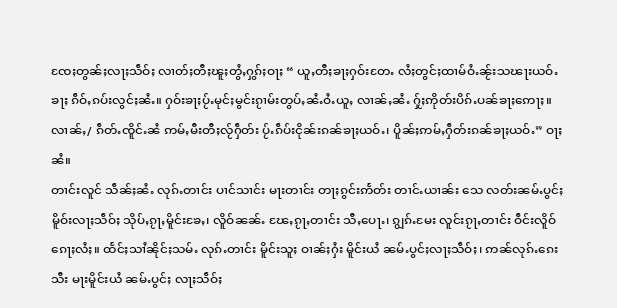ၸႄႈတွၼ်ႈလႃႈသဵဝ်ႈ လၢတ်ႈတီႈၽူႈတွႆႇႁွၵ်ႈဝႃႈ “ ယူႇတီႈၶႃႈႁဝ်းတႄႉ လႆႈတွင်ႈထၢမ်ဝႆႉၼႂ်းသၽႃးယဝ်ႉၶႃႈ ၵဵဝ်ႇၵပ်းလွင်ႈၼႆႉ။ ႁဝ်းၶႃႈပႂ်ႉမုင်ႈမွင်းၵႂၢမ်းတွပ်ႇၼႆႉဝႆႉယူႇ လၢၼ်ႇၼႆႉ ႁႂ်ႈဢိုတ်းပိၵ်ႉပၼ်ၶႃႈဢေႃႈ။ လၢၼ်ႇ/ ၵဵတ်ႉၸိူင်ႉၼႆ ဢမ်ႇမီးတီႈလႂ်ႁဵတ်း ပႂ်ႉၵဵပ်းငိုၼ်းၵၼ်ၶႃႈယဝ်ႉ၊ ပိူၼ်ႈဢမ်ႇႁဵတ်းၵၼ်ၶႃႈယဝ်ႉ” ဝႃႈၼႆ။
တၢင်းလူင် သဵၼ်ႈၼႆႉ လုၵ်ႉတၢင်း ပၢင်သၢင်း မႃးတၢင်း တႃႈၵွင်းဢႅတ်း တၢင်ႉယၢၼ်း သေ လတ်းၼမ်ႉပွင်ႈ မိူဝ်းလႃႈသဵဝ်ႈ သိုပ်ႇၵႂႃႇမိူင်းၶႄႇ၊ လိူဝ်ၼၼ်ႉ ၽႄႇၵႂႃႇတၢင်း သီႇပေႃႉ၊ ၵျွၵ်ႉမႄး လူင်းၵႂႃႇတၢင်း ဝဵင်းလိူဝ်ၵေႃႈလႆႈ။ ထႅင်ႈသၢႆၼိုင်ႈသမ်ႉ လုၵ်ႉတၢင်း မိူင်းသူႈ ဝၢၼ်ႈႁႆး မိူင်းယႆ ၼမ်ႉပွင်ႈလႃႈသဵဝ်ႈ၊ ဢၼ်လုၵ်ႉၵေးသီး မႃးမိူင်းယႆ ၼမ်ႉပွင်ႈ လႃႈသဵဝ်ႈ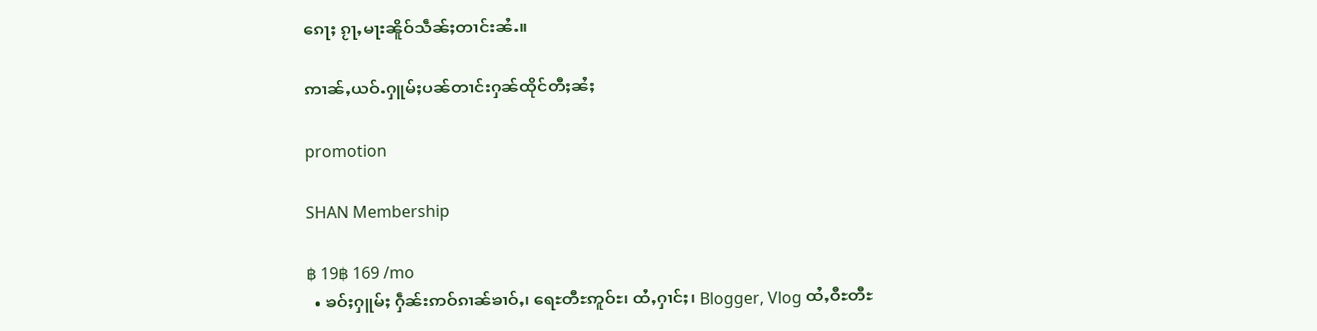ၵေႃႈ ၵႂႃႇမႃးၼိူဝ်သဵၼ်ႈတၢင်းၼႆႉ။

ဢၢၼ်ႇယဝ်ႉႁူမ်ႈပၼ်တၢင်းႁၼ်ထိုင်တီႈၼႆႈ

promotion

SHAN Membership

฿ 19฿ 169 /mo
  • ၶဝ်ႈႁူမ်ႈ ႁဵၼ်းဢဝ်ၵၢၼ်ၶၢဝ်ႇ၊ ရေႊတီႊဢူဝ်ႊ၊ ထႆႇႁၢင်ႈ၊ Blogger, Vlog ထႆႇဝီႊတီႊ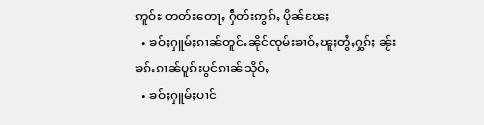ဢူဝ်ႊ တတ်းတေႃႇ ႁဵတ်းဢွၵ်ႇ ပိုၼ်ၽႄႈ
  • ၶဝ်ႈႁူမ်ႈၵၢၼ်တူင်ႉၼိုင်ၸုမ်းၶၢဝ်ႇၽူႈတွႆႇႁွၵ်ႈ ၼႂ်းၶၵ်ႉၵၢၼ်ပူၵ်းပွင်ၵၢၼ်သိုဝ်ႇ
  • ၶဝ်ႈႁူမ်ႈပၢင်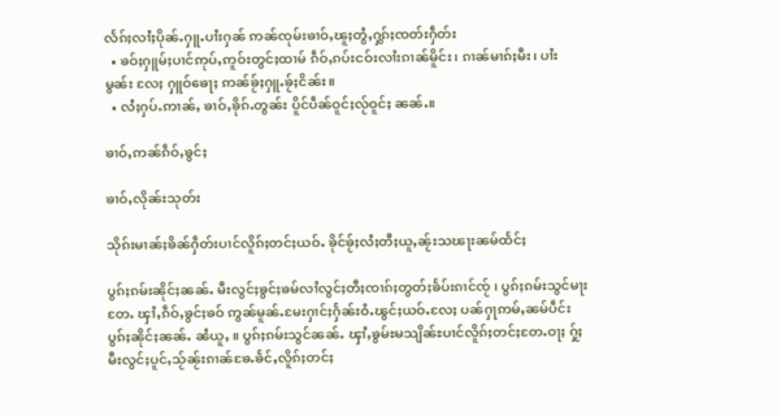လႅၵ်ႈလၢႆႈပိုၼ်ႉႁူႉပၢႆးႁၼ် ဢၼ်ၸုမ်းၶၢဝ်ႇၽူႈတွႆႇႁွၵ်ႈၸတ်းႁဵတ်း
  • ၶဝ်ႈႁူမ်ႈပၢင်ဢုပ်ႇဢူဝ်းတွင်ႈထၢမ် ၵဵဝ်ႇၵပ်းငဝ်းလၢႆးၵၢၼ်မိူင်း၊ ၵၢၼ်မၢၵ်ႈမီး၊ ပၢႆးမွၼ်း လႄႈ ႁူဝ်ၶေႃႈ ဢၼ်ၶႂ်ႈႁူႉၶႂ်ႈငိၼ်း။
  • လႆႈႁပ်ႉဢၢၼ်ႇ ၶၢဝ်ႇၶိုၵ်ႉတွၼ်း ပိူင်ပဵၼ်ဝူင်ႈလႂ်ဝူင်ႈ ၼၼ်ႉ။

ၶၢဝ်ႇဢၼ်ၵဵဝ်ႇၶွင်ႈ

ၶၢဝ်ႇလိုၼ်းသုတ်း

သိုၵ်းမၢၼ်ႈၶိၼ်ႁဵတ်းပၢင်လိူၵ်ႈတင်ႈယဝ်ႉ ၶိုင်ၶႂ်ႈလႆႈတီႈယူႇၼႂ်းသၽႃးၼမ်ထႅင်ႈ

ပွၵ်ႈၵမ်းၼိုင်ႈၼၼ်ႉ မီးလွင်ႈၶွင်ႈၶမ်လၢႆလွင်ႈတီႈၸၢၵ်ႈတွတ်ႈၶႅပ်းၵၢင်ၸႂ် ၊ ပွၵ်ႈၵမ်းသွင်မႃးတႄႉ ၾၢႆႇၵဵဝ်ႇၶွင်ႈၶဝ် ဢွၼ်မူၼ်ႉမႄးႁၢင်ႈႁႅၼ်းဝႆႉၽွင်ႈယဝ်ႉလႄႈ ပၼ်ႁႃဢမ်ႇၼမ်ပဵင်းပွၵ်ႈၼိုင်ႈၼၼ်ႉ ၼႆယူႇ ။ ပွၵ်ႈၵမ်းသွင်ၼၼ်ႉ ၾၢႆႇၶွမ်ႊမသျိၼ်ႊပၢင်လိူၵ်ႈတင်ႈတႄႉဝႃႈ ႁႂ်ႈမီးလွင်ႈပူင်ႇသႂ်ၼႂ်းၵၢၼ်ၶႄႉၶႅင်ႇလိူၵ်ႈတင်ႈ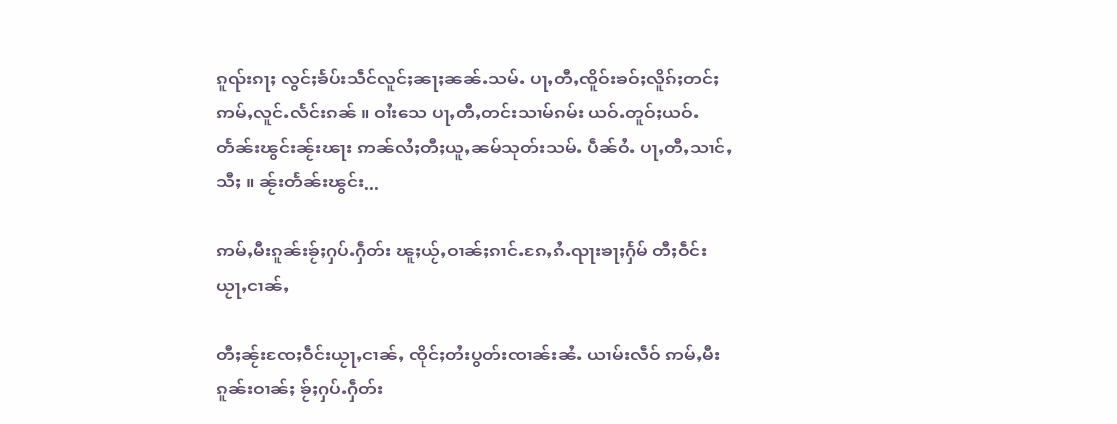ၵူၺ်းၵႃႈ လွင်ႈၶႅပ်းသဵင်လူင်ႈၼႃႈၼၼ်ႉသမ်ႉ ပႃႇတီႇၸိူဝ်းၶဝ်ႈလိူၵ်ႈတင်ႈ ဢမ်ႇလူင်ႉလႅင်းၵၼ် ။ ဝၢႆးသေ ပႃႇတီႇတင်းသၢမ်ၵမ်း ယဝ်ႉတူဝ်ႈယဝ်ႉ တႅၼ်းၽွင်းၼႂ်းၽႃး ဢၼ်လႆႈတီႈယူႇၼမ်သုတ်းသမ်ႉ ပဵၼ်ဝႆႉ ပႃႇတီႇသၢင်ႇသီႈ ။ ၼႂ်းတႅၼ်းၽွင်း...

ဢမ်ႇမီးၵူၼ်းၶႂ်ႈႁပ်ႉႁဵတ်း ၽူႈယႂ်ႇဝၢၼ်ႈၵၢင်ႉၵႄႇၵႆႉၺႃးၶႃႈႁႅမ် တီႈဝဵင်းယႂႃႇငၢၼ်ႇ

တီႈၼႂ်းၸႄႈဝဵင်းယႂႃႇငၢၼ်ႇ ၸိုင်ႈတႆးပွတ်းၸၢၼ်းၼႆႉ ယၢမ်းလဵဝ် ဢမ်ႇမီးၵူၼ်းဝၢၼ်ႈ ၶႂ်ႈႁပ်ႉႁဵတ်း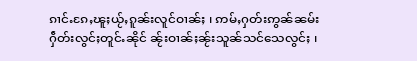ၵၢင်ႉၵႄႇၽူႈယႂ်ႇၵူၼ်းလူင်ဝၢၼ်ႈ ၊ ဢမ်ႇႁတ်းဢွၼ်ၼမ်းႁဵတ်းလွင်ႈတူင်ႉၼိုင် ၼႂ်းဝၢၼ်ႈၼႂ်းသူၼ်သင်သေလွင်ႈ ၊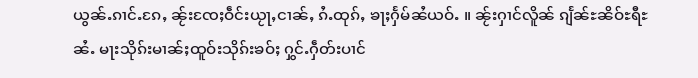ယွၼ်ႉၵၢင်ႉၵႄႇ ၼႂ်းၸႄႈဝဵင်းယႂႃႇငၢၼ်ႇ ၵႆႉထုၵ်ႇ ၶႃႈႁႅမ်ၼႆယဝ်ႉ ။ ၼႂ်းႁၢင်လိူၼ် ၵျႅၼ်ႊၼိဝ်ႊရီႊၼႆႉ မႃးသိုၵ်းမၢၼ်ႈထူဝ်းသိုၵ်းၶဝ်ႈ ႁွင်ႉႁဵတ်းပၢင်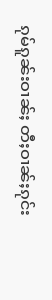ၵုမ်ၵူၼ်းဝၢၼ်ႈ တီႈဝၢၼ်ႈၵုင်း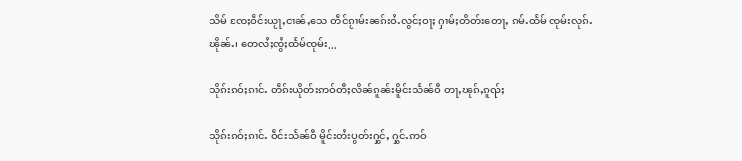သိမ် ၸႄႈဝဵင်းယႂႃႇငၢၼ်ႇသေ တဵင်ၵႂၢမ်းၼၵ်းဝႆႉလွင်ႈဝႃႈ ႁၢမ်ႈတိတ်းတေႃႇ ၵမ်ႉထႅမ် ၸုမ်းလုၵ်ႉၽိုၼ်ႉ၊ တေလႆႈၸွႆႈထႅမ်ၸုမ်း...

သိုၵ်းၵဝ်ႈၵၢင်ႉ တဵၵ်းယိုတ်းဢဝ်တီႈလိၼ်ၵူၼ်းမိူင်းသႅၼ်ဝီ တႃႇၽုၵ်ႇၵူၺ်ႈ

သိုၵ်းၵဝ်ႈၵၢင်ႉ ဝဵင်းသႅၼ်ဝီ မိူင်းတႆးပွတ်းႁွင်ႇ ႁွင်ႉဢဝ်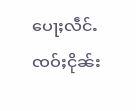ပေႃႈလဵင်ႉ ၸဝ်ႈငိုၼ်း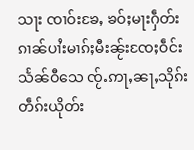သႃး ၸၢဝ်းၶႄႇ ၶဝ်ႈမႃးႁဵတ်းၵၢၼ်ပၢႆးမၢၵ်ႈမီးၼႂ်းၸႄႈဝဵင်းသႅၼ်ဝီသေ ၸႂ်ႉဢႃႇၼႃႇသိုၵ်း တဵၵ်းယိုတ်း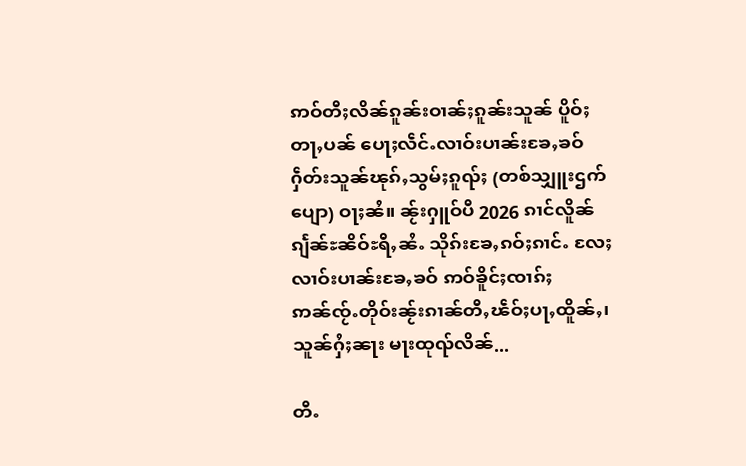ဢဝ်တီႈလိၼ်ၵူၼ်းဝၢၼ်ႈၵူၼ်းသူၼ် ပိူဝ်ႈတႃႇပၼ် ပေႃႈလဵင်ႉလၢဝ်းပၢၼ်းၶႄႇၶဝ် ႁဵတ်းသူၼ်ၽုၵ်ႇသွမ်ႈၵူၺ်ႈ (တစ်သျှူးဌက်ပျော) ဝႃႈၼႆ။ ၼႂ်းႁူဝ်ပီ 2026 ၵၢင်လိူၼ်ၵျႅၼ်ႊၼိဝ်ႊရီႇၼႆႉ သိုၵ်းၶႄႇၵဝ်ႈၵၢင်ႉ လႄႈ လၢဝ်းပၢၼ်းၶႄႇၶဝ် ဢဝ်ၶိူင်ႈၸၢၵ်ႈ ဢၼ်ၸႂ်ႉတိုဝ်းၼႂ်းၵၢၼ်တီႇၽဵဝ်ႈပႃႇထိူၼ်ႇ၊ သူၼ်ႁႆႈၼႃး မႃးထုၺ်လိၼ်...

တီႉ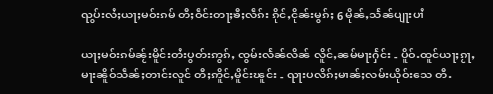ၺွပ်းလႆႈယႃႈမဝ်းၵမ် တီႈဝဵင်းတႃႈၶီႈလဵၵ်း ၵိုင်ႇငိုၼ်းမွၵ်ႈ 6 မိုၼ်ႇသႅၼ်ပျႃးပၢႆ

ယႃႈမဝ်းၵမ်ၼႂ်းမိူင်းတႆးပွတ်းဢွၵ်ႇ ၸွမ်းလႅၼ်လိၼ် လိူင်ႇၼမ်မႃးႁႅင်း - ပိူဝ်ႉထူင်ယႃႈၵႂႃႇမႃးၼိူဝ်သဵၼ်ႈတၢင်းလူင် တီႈဢိူင်ႇမိူင်းၽူင်း - ၺႃးပလိၵ်ႈမၢၼ်ႈလမ်းယိုဝ်းသေ တီႉ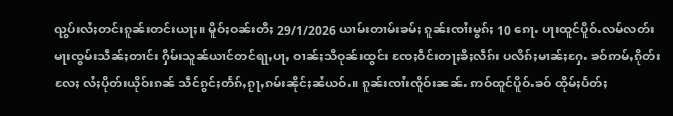ၺွပ်းလႆႈတင်းၵူၼ်းတင်းယႃႈ။ မိူဝ်ႈဝၼ်းတီႈ 29/1/2026 ယၢမ်းတၢမ်းၶမ်ႈ ၵူၼ်းၸၢႆးမွၵ်ႈ 10 ၵေႃႉ ပႃးထူင်ပိူဝ်ႉလမ်လတ်းမႃးၸွမ်းသဵၼ်ႈတၢင်း ႁိမ်းသူၼ်ယၢင်တင်ရႃႇပႃႇ ဝၢၼ်ႈသီဝုၼ်းထွင်း ၸႄႈဝဵင်းတႃႈၶီႈလဵၵ်း ပလိၵ်ႈမၢၼ်ႈႁႄႉ ၶဝ်ဢမ်ႇၵိုတ်းလႄႈ လႆႈပိုတ်းယိုဝ်းၵၼ် သဵင်ၵွင်ႈတႅၵ်ႇၵႂႃႇၵမ်းၼိုင်ႈၼႆယဝ်ႉ။ ၵူၼ်းၸၢႆးၸိူဝ်းၼၼ်ႉ ဢဝ်ထူင်ပိူဝ်ႉၶဝ် ထိုမ်ႈပႅတ်ႈ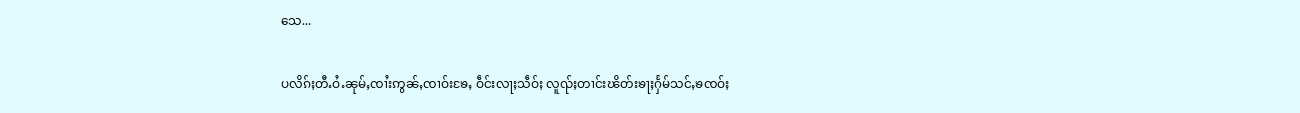သေ...

ပလိၵ်ႈတီႉဝႆႉၼုမ်ႇၸၢႆးဢွၼ်ႇၸၢဝ်းၶႄႇ ဝဵင်းလႃႈသဵဝ်ႈ လူၺ်ႈတၢင်းၽိတ်းၶႃႈႁႅမ်သင်ႇၶၸဝ်ႈ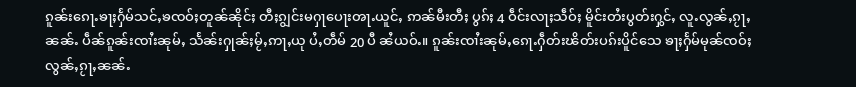ၵူၼ်းၵေႃႉၶႃႈႁႅမ်သင်ႇၶၸဝ်ႈတူၼ်ၼိုင်ႈ တီႈၵျွင်းမႁႃပေႃးၻႃႉယူင်ႇ ဢၼ်မီးတီႈ ပွၵ်ႈ 4 ဝဵင်းလႃႈသဵဝ်ႈ မိူင်းတႆးပွတ်းႁွင်ႇ လူႉလွၼ်ႇၵႂႃႇၼၼ်ႉ ပဵၼ်ၵူၼ်းၸၢႆးၼုမ်ႇ သႅၼ်းႁုၼ်ႈမႂ်ႇဢႃႇယု ပႆႇတဵမ် 20 ပီ ၼႆယဝ်ႉ။ ၵူၼ်းၸၢႆးၼုမ်ႇၵေႃႉႁဵတ်းၽိတ်းပၵ်းပိူင်သေ ၶႃႈႁႅမ်မုၼ်ၸဝ်ႈလွၼ်ႇၵႂႃႇၼၼ်ႉ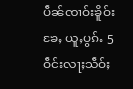ပဵၼ်ၸၢဝ်းၶိူဝ်းၶႄႇ ယူႇပွၵ်ႉ 5 ဝဵင်းလႃႈသဵဝ်ႈ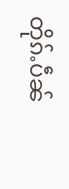တိုၵ်ႉပဵၼ်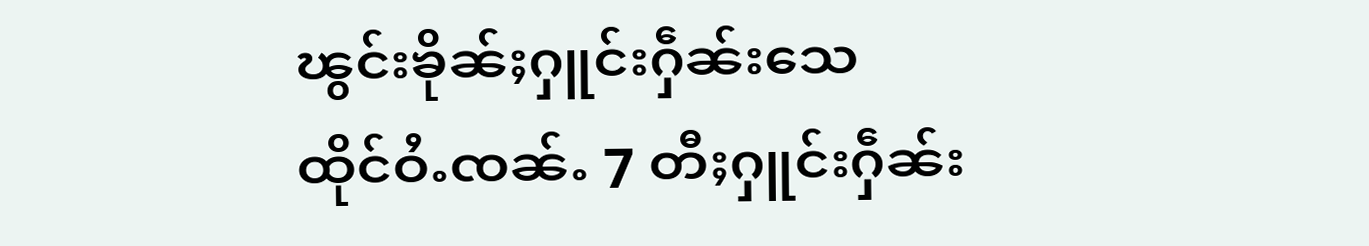ၽွင်းၶိုၼ်ႈႁူင်းႁဵၼ်းသေ ထိုင်ဝႆႉၸၼ်ႉ 7 တီႈႁူင်းႁဵၼ်း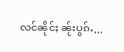လင်ၼိုင်ႈ ၼႂ်းပွၵ်ႉ...